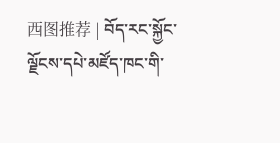西图推荐 | བོད་རང་སྐྱོང་ལྗོངས་དཔེ་མཛོད་ཁང་གི་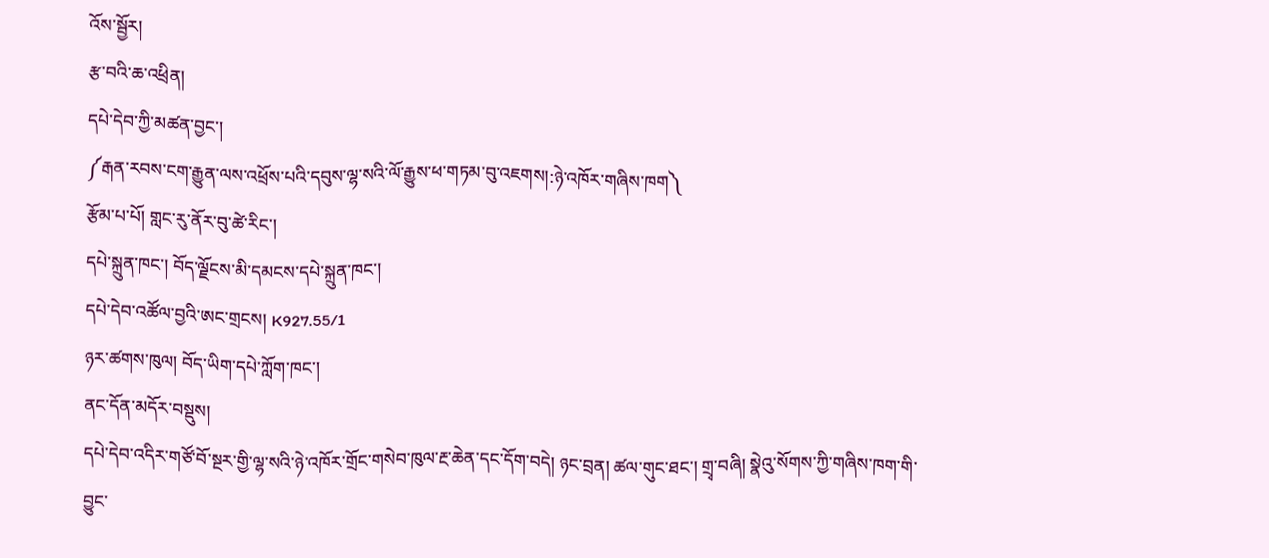འོས་སྦྱོར།
རྩ་བའི་ཆ་འཕྲིན།
དཔེ་དེབ་ཀྱི་མཚན་བྱང་།
༼རྒན་རབས་ངག་རྒྱུན་ལས་འཕྲོས་པའི་དབུས་ལྷ་སའི་ལོ་རྒྱུས་ཕ་གཏམ་བུ་འཇགས།:ཉེ་འཁོར་གཞིས་ཁག༽
རྩོམ་པ་པོ། གླང་རུ་ནོར་བུ་ཚེ་རིང་།
དཔེ་སྐྲུན་ཁང་། བོད་ལྗོངས་མི་དམངས་དཔེ་སྐྲུན་ཁང་།
དཔེ་དེབ་འཚོལ་བྱའི་ཨང་གྲངས། K927.55/1
ཉར་ཚགས་ཁུལ། བོད་ཡིག་དཔེ་ཀློག་ཁང་།
ནང་དོན་མདོར་བསྡུས།
དཔེ་དེབ་འདིར་གཙོ་བོ་སྔར་གྱི་ལྷ་སའི་ཉེ་འཁོར་གྲོང་གསེབ་ཁུལ་རྔ་ཆེན་དང་དོག་བདེ། ཉང་བྲན། ཚལ་གུང་ཐང་། གྲྭ་བཞི། སྣེའུ་སོགས་ཀྱི་གཞིས་ཁག་གི་བྱུང་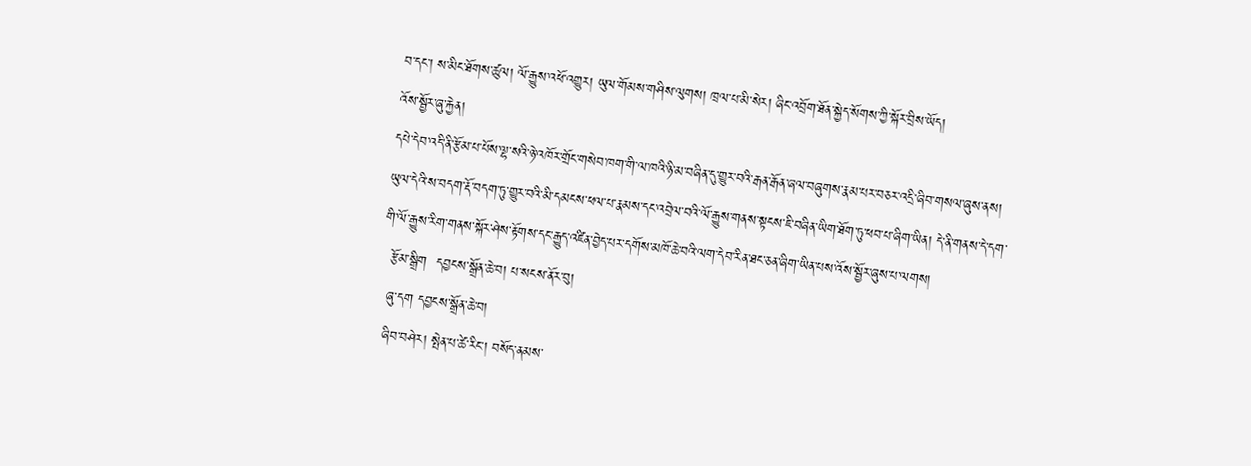བ་དང་། ས་མིང་ཐོགས་ཚུལ། ལོ་རྒྱུས་འཕོ་འགྱུར། ཡུལ་གོམས་གཤིས་ལུགས། ཁྲལ་པ་མི་སེར། ཞིང་འབྲོག་ཐོན་སྐྱེད་སོགས་ཀྱི་སྐོར་བྲིས་ཡོད།
འོས་སྦྱོར་ཞུ་རྐྱེན།
དཔེ་དེབ་འདི་ནི་རྩོམ་པ་པོས་ལྷ་སའི་ཉེ་འཁོར་གྲོང་གསེབ་ཁག་གི་ལ་ཁའི་ཉི་མ་བཞིན་དུ་གྱུར་བའི་རྒན་རྒོན་ཞལ་བཞུགས་རྣམ་པར་བཅར་འདྲི་ཞིབ་གསལ་ཞུས་ནས། ཡུལ་དེའི་ས་བདག་རྡོ་བདག་ཏུ་གྱུར་བའི་མི་དམངས་ཕལ་པ་རྣམས་དང་འབྲེལ་བའི་ལོ་རྒྱུས་གནས་སྟངས་ཇི་བཞིན་ཡིག་ཐོག་ཏུ་ཕབ་པ་ཞིག་ཡིན། དེ་ནི་གནས་དེ་དག་གི་ལོ་རྒྱུས་རིག་གནས་སྐོར་ཤེས་རྟོགས་དང་རྒྱུད་འཛིན་བྱེད་པར་དགོས་མཁོ་ཆེ་བའི་ལག་དེབ་རིན་ཐང་ཅན་ཞིག་ཡིན་པས་འོས་སྦྱོར་ཞུས་པ་ལགས།
  རྩོམ་སྒྲིག  དབྱངས་སྒྲོན་ཆེ་བ། པ་སངས་ནོར་བུ།
  ཞུ་དག དབྱངས་སྒྲོན་ཆེ་བ།
  ཞིབ་བཤེར། སྤེན་པ་ཚེ་རིང་། བསོད་ནམས་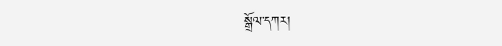སྒྲོལ་དཀར།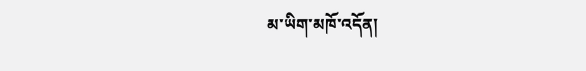མ་ཡིག་མཁོ་འདོན།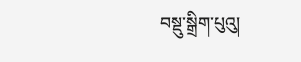བསྡུ་སྒྲིག་པུའུ།